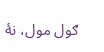ګول مول، نۀ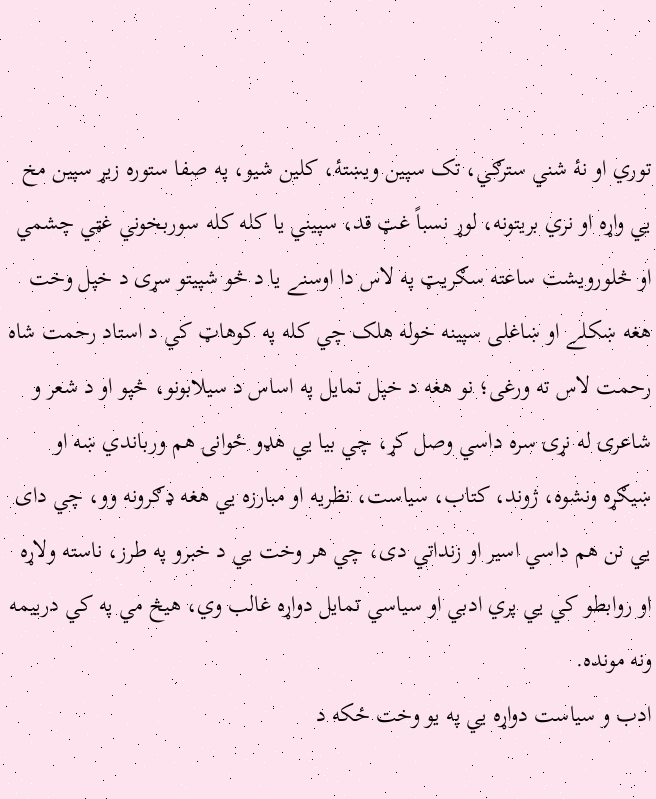توري او نۀ شني سترګي، تک سپین ویښتۀ، کلین شيو، په صفا ستوره زيړ سپین مخ یي واړه او نري بریتونه، لوړ نسباً غټ قد، سپیني یا کله کله سوربخوني غټي چشمي او څلورویشت ساعته سګریټ په لاس دا اوسنے یا د څو شپیتو سړی د خپل وخت هغه ښکلے او ښاغلی سپینه خوله هلک چي کله په کوهاټ کي د استاد رحمت شاه رحمت لاس ته ورغی؛ نو هغه د خپل تمایل په اساس د سیلابونو، څپو او د شعر و شاعرۍ له نړۍ سره داسي وصل کړ، چي بیا یي هډو ځوانۍ هم ورباندي ښه او ښيګړه ونشوه، ژوند، کتاب، سیاست، نظریه او مبارزه یي هغه ډګرونه وو، چي دای یي نن هم داسي اسیر او زنداتي دی، چي هر وخت یي د خبرو په طرز، ناسته ولاړه او روابطو کي یي پري ادبي او سیاسي تمایل دواړه غالب وي، هیڅ مي په کي دريیمه ونه مونده.
ادب و سیاست دواړه یي په یو وخت ځکه د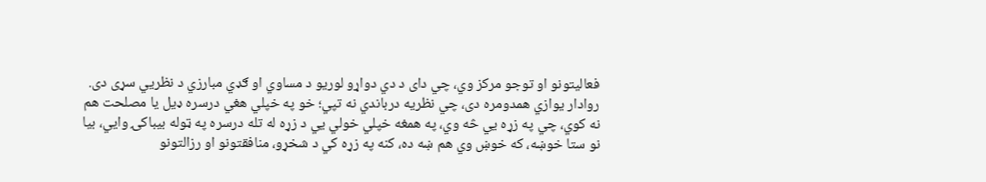فعالیتونو او توجو مرکز وي، چي دای د دي دواړو لوریو د مساوي او ګډي مبارزي د نظریي سړی دی. روادار یوازي همدومره دی، چي نظریه درباندي نه تپي؛ خو په خپلي هغي درسره ډیل یا مصلحت هم نه کوي، چي په زړه یي څه وي، په همغه خپلي خولي یي د زړه له تله درسره په ټوله بيباکۍ وایي، بیا نو ستا خوښه، که خوښ وي هم ښه ده، کنه په زړه کي د شخړو، منافقتونو او رزالتونو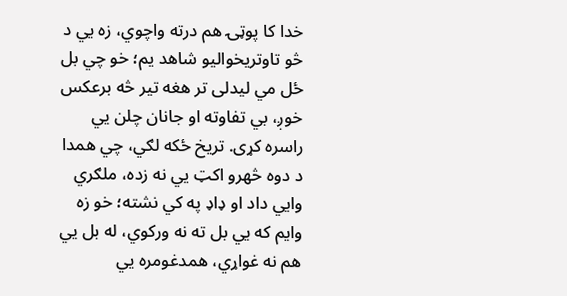خدا کا پوټۍ هم درته واچوي، زه یي د څو تاوتریخواليو شاهد یم؛ خو چي بل ځل مي ليدلی تر هغه تير څه برعکس خوږ، بي تفاوته او جانان چلن یي راسره کړی. تریخ ځکه لګي، چي همدا د دوه څهرو اکټ یي نه زده، ملګري وایي داد او ډاډ په کي نشته؛ خو زه وایم که یي بل ته نه ورکوي، له بل یي هم نه غواړي، همدغومره یي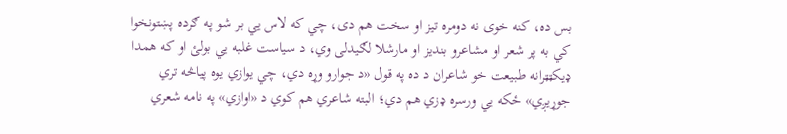بس ده، کنه خوی نه دومره تيز او سخت هم دی، چي که لاس یي بر شو په ګرده پښتونخوا کي به پر شعر او مشاعرو بندیز او مارشلا لګيدلی وي، د سیاست غلبه یي بولئ او که همدا ډیکټټرانه طبیعت خو شاعران د ده په قول «د جوارو وړه دي، چي یوازي یوه پیاڅه تري جوړيږي» ځکه یي ورسره ډزي هم دي؛ البته شاعري هم کوي د «اوازي» په نامه شعري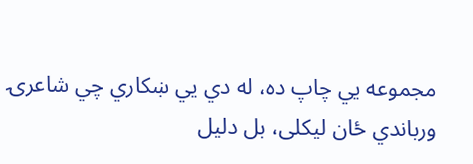مجموعه یي چاپ ده، له دي یي ښکاري چي شاعرۍ ورباندي ځان لیکلی، بل دلیل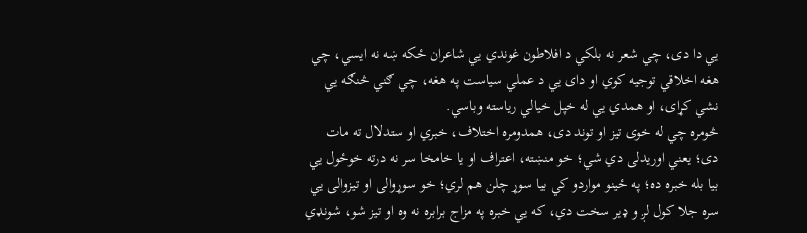یي دا دی، چي شعر نه بلکي د افلاطون غوندي یي شاعران ځکه ښه نه ایسي، چي هغه اخلاقي توجیه کوي او دای یي د عملي سیاست په هغه، چي ګني څنګه یي نشي کړای، او همدي یي له خپل خیالي ریاسته وباسي.
څومره چي له خوی تیز او توند دی، همدومره اختلاف، خبري او ستدلال ته مات دی؛ یعني اوريدلی دي شي؛ خو منښته، اعتراف او یا خامخا سر نه درته خوځول یي بیا بله خبره ده؛ په ځینو مواردو کي بیا سوړ چلن هم لري؛ خو سوړوالی او تيزوالی یي سره جلا کول لږ و ډير سخت دي، که یي خبره په مزاج برابره نه وه او تیز شو، شونډي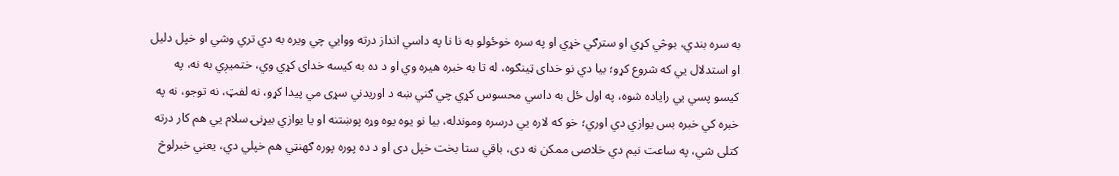به سره بندي، بوڅي کړي او سترګي خړي او په سره خوځولو به نا نا په داسي انداز درته ووایي چي ویره به دي تري وشي او خپل دلیل او استدلال یي که شروع کړو؛ بیا دي نو خدای ټینګوه، له تا به خبره هیره وي او د ده به کیسه خدای کړي وي، ختميږي به نه، په کیسو پسي یي رایاده شوه، په اول ځل به داسي محسوس کړي چي ګني ښه د اوريدني سړی مي پیدا کړو، نه لفټ، نه توجو، نه په خبره کي خبره بس یوازي دي اوري؛ خو که لاره یي درسره وموندله، بیا نو یوه یوه وړه پوښتنه او یا یوازي بیړنۍ سلام یي هم کار درته کتلی شي، په ساعت نیم دي خلاصی ممکن نه دی، باقي ستا بخت خپل دی او د ده پوره پوره ګهنټي هم خپلي دي، یعني خبرلوڅ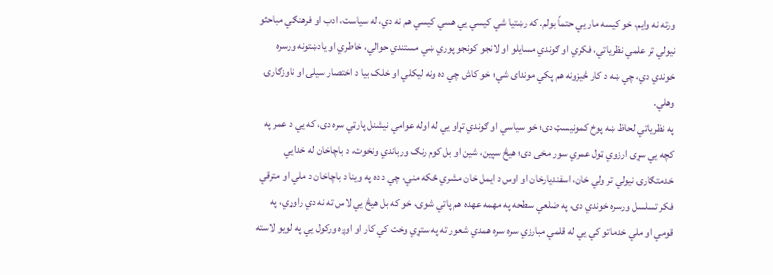ورته نه وایم، خو کیسه مار یي حتماً بولم. که رښتیا شي کیسي یي هسي کیسي هم نه دي، له سیاست، ادب او فرهنګي مباحثو نيولي تر علمي نظریاتي، فکري او ګوندي مسایلو او لانجو کونجو پوري ښي مستندي حوالي، خاطري او یادښتونه ورسره خوندي دي، چي ښه د کار څيزونه هم پکي موندای شي؛ خو کاش چي ده ونه لیکلي او خلک بیا د اختصار سیلۍ او ناوزګارۍ وهلي.
په نظریاتي لحاظ ښه پوخ کمونیسټ دی؛ خو سیاسي او ګوندي تړاو یي له اوله عوامي نیشنل پارټي سره دی، که یي د عمر په کچه یي سړی ارزوي ټول عمري سور مخی دی؛ هیڅ سپین، شین او بل کوم رنګ ورباندي ونخوت، د باچاخان له خدایي خدمتګارۍ نيولي تر ولي خان، اسفندیارخان او اوس د ایمل خان مشري ځکه مني، چي د ده په وینا د باچاخان د ملي او مترقي فکر تسلسل ورسره خوندي دی، په ضلعي سطحه په مهمه عهده هم پاتي شوی، خو که بل هیڅ یي لاس ته نه دي راوړي، په قومي او ملي خدماتو کي یي له قلمي مبارزي سره سره همدي شعور ته په ستړي وخت کي کار او اوږه ورکول یي په لویو لاسته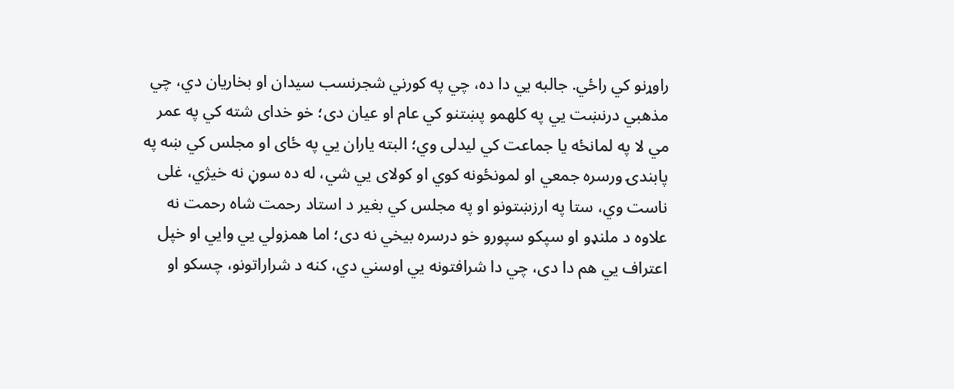راوړنو کي راځي. جالبه یي دا ده، چي په کورني شجرنسب سیدان او بخاريان دي، چي مذهبي درنښت یي په کلهمو پښتنو کي عام او عیان دی؛ خو خدای شته کي په عمر مي لا په لمانځه یا جماعت کي ليدلی وي؛ البته یاران یي په ځای او مجلس کي ښه په پابندۍ ورسره جمعي او لمونځونه کوي او کولای یي شي، له ده سوڼ نه خیژي، غلی ناست وي، ستا په ارزښتونو او په مجلس کي بغیر د استاد رحمت شاه رحمت نه علاوه د ملنډو او سپکو سپورو خو درسره بيخي نه دی؛ اما همزولي یي وايي او خپل اعتراف یي هم دا دی، چي دا شرافتونه یي اوسني دي، کنه د شراراتونو، چسکو او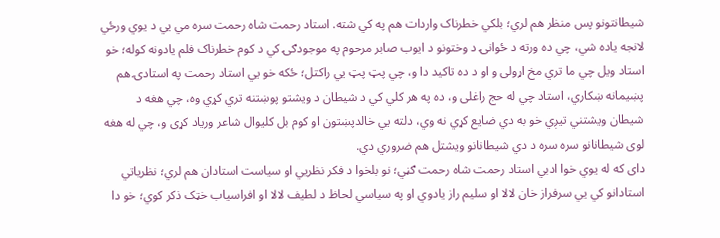شیطانتونو پس منظر هم لري؛ بلکي خطرناک واردات هم په کي شته. استاد رحمت شاه رحمت سره مي یي د یوي ورځي لانجه یاده شي، چي ده ورته د ځوانۍ د وختونو د ایوب صابر مرحوم په موجودګۍ کي د کوم خطرناک فلم یادونه کوله؛ خو استاد ویل چي ما تري مخ اړولی و او د ده تاکید دا و، چي پټ پټ یي راکتل؛ ځکه خو یي استاد رحمت په استادۍ هم پښيمانه ښکاري، استاد چي له حج راغلی و، ده په هر کلي کي د شیطان د ویشتو پوښتنه تري کړي وه، چي هغه د شیطان ویشتني تيږي خو به دي ضایع کړي نه وي، دلته یي خالدپښتون او کوم بل کلیوال شاعر وریاد کړی و، چي له هغه لوی شیطانانو سره سره د دي شیطانانو ویشتل هم ضروري دي.
دای که له یوي خوا ادبي استاد رحمت شاه رحمت ګڼي؛ نو بلخوا د فکر نظریي او سیاست استادان هم لري؛ نظریاتي استادانو کي یي سرفراز خان لالا او سلیم راز یادوي او په سیاسي لحاظ د لطیف لالا او افراسیاب خټک ذکر کوي؛ خو دا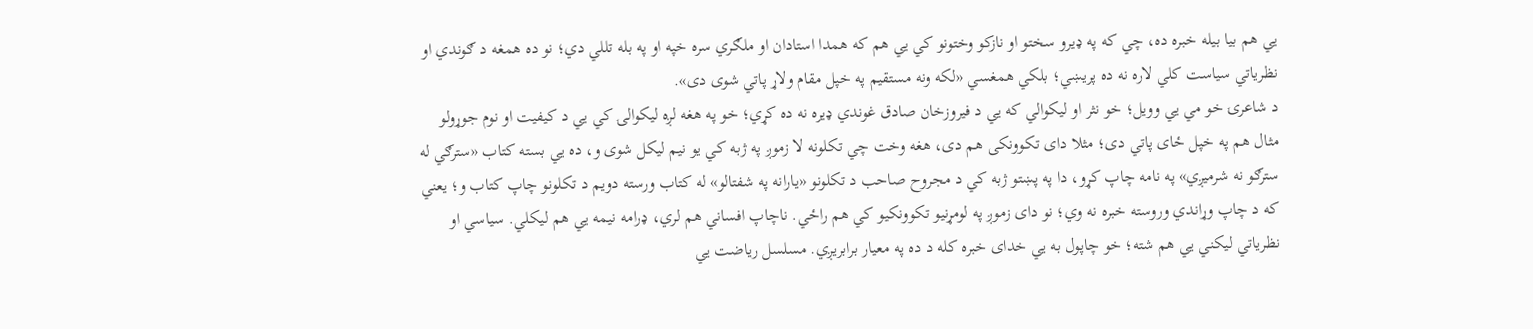یي هم بیا بيله خبره ده، چي که په ډيرو سختو او نازکو وختونو کي یي هم که همدا استادان او ملګري سره خپه او په بله تللي دي؛ نو ده همغه د ګوندي او نظریاتي سیاست کلي لاره نه ده پریښي؛ بلکي همغسي «لکه ونه مستقیم په خپل مقام ولاړ پاتي شوی دی».
د شاعرۍ خو مي یي وویل؛ خو نثر او لیکوالي که یي د فیروزخان صادق غوندي ډيره نه ده کړي؛ خو په هغه لږه لیکوالۍ کي یي د کیفیت او نوم جوړولو مثال هم په خپل ځای پاتي دی؛ مثلا دای تکوونکی هم دی، هغه وخت چي تکلونه لا زموږ په ژبه کي یو نیم لیکل شوی و، ده یي بسته کتاب «سترګي له سترګو نه شرميږي» په نامه چاپ کړو، دا په پښتو ژبه کي د مجروح صاحب د تکلونو «یارانه په شفتالو» له کتاب ورسته دویم د تکلونو چاپ کتاب و؛ یعني که د چاپ وړاندي وروسته خبره نه وي؛ نو دای زموږ په لومړنیو تکوونکیو کي هم راځي. ناچاپ افساني هم لري، ډرامه نیمه یي هم لیکلي. سیاسي او نظریاتي لیکني یي هم شته؛ خو چاپول به یي خدای خبره کله د ده په معیار برابريږي. مسلسل ریاضت یي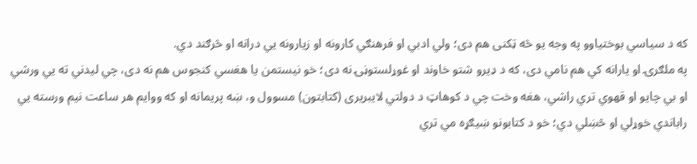که د سیاسي بوختیاوو په وجه یو څه ټکنی هم دی؛ ولي ادبي او فرهنګي کارونه او زیارونه یي درانه او څرګند دي.
په ملګرۍ او یارانه کي هم نامي دی، که د ډيرو شتو خاوند او غوړلستوڼۍ نه دی؛ خو نيستمن یا هغسي کنجوس هم نه دی، چي ليدني ته یي ورشي او بي چایو او قهوي تري راشي، هغه وخت چي د کوهاټ د دولتي لایبریری (کتابتون) مسوول و، ښه پریمانه او که ووایم هر ساعت نیم ورسته یي راباندي خوړلي او څښلي دي؛ خو د کتابونو ښیګړه مي تري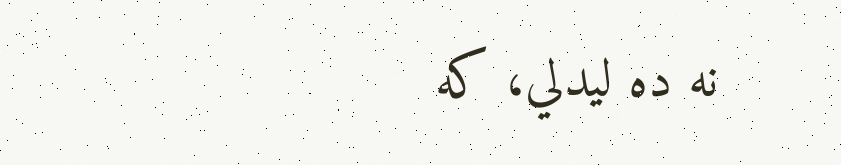نه ده ليدلي، که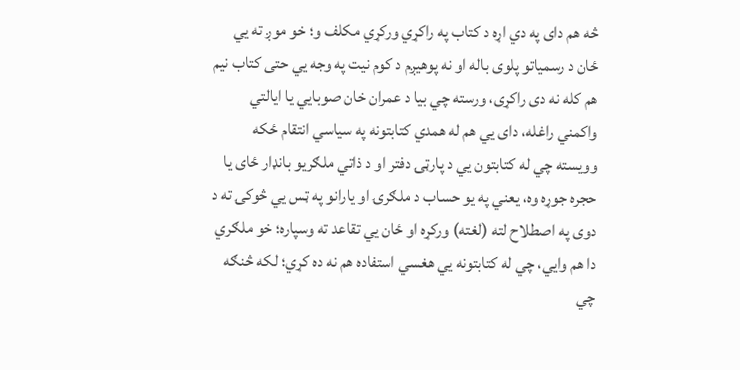څه هم دای په دي اړه د کتاب په راکړي ورکړي مکلف و؛ خو موږ ته یي ځان د رسمیاتو پلوی باله او نه پوهيږم د کوم نیت په وجه یي حتی کتاب نیم هم کله نه دی راکړی، ورسته چي بیا د عمران خان صوبایي یا ایالتي واکمني راغله، دای یي هم له همدي کتابتونه په سیاسي انتقام ځکه وویسته چي له کتابتون یي د پارټۍ دفتر او د ذاتي ملګریو بانډار ځای یا حجره جوړه وه، یعني په یو حساب د ملګرۍ او یارانو په ټس یي څوکۍ ته د دوی په اصطلاح لته (لغته) ورکړه او ځان یي تقاعد ته وسپاره؛ خو ملګري دا هم وایي، چي له کتابتونه یي هغسي استفاده هم نه ده کړي؛ لکه څنګه چي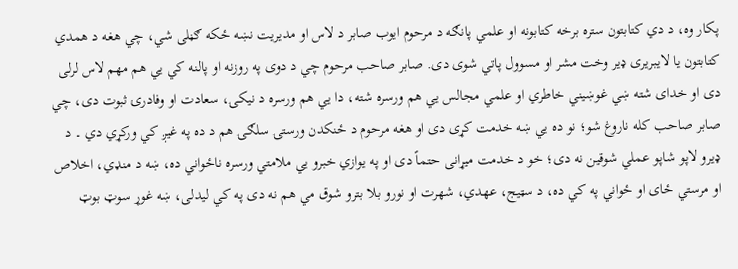پکار وه، د دي کتابتون ستره برخه کتابونه او علمي پانګه د مرحوم ایوب صابر د لاس او مدیریت نښه ځکه ګڼلی شي، چي هغه د همدي کتابتون یا لایبریری ډير وخت مشر او مسوول پاتي شوی دی. صابر صاحب مرحوم چي د دوی په روزنه او پالنه کي یي هم مهم لاس لرلی دی او خدای شته ښي غوښیني خاطري او علمي مجالس یي هم ورسره شته، دا یي هم ورسره د نیکۍ، سعادت او وفادرۍ ثبوت دی، چي صابر صاحب کله ناروغ شو؛ نو ده یي ښه خدمت کړی دی او هغه مرحوم د ځنکدن ورستۍ سلګۍ هم د ده په غيږ کي ورکړي دي ۔ د ډيرو لاپو شاپو عملي شوقین نه دی؛ خو د خدمت میړانی حتماً دی او په یوازي خبرو یي ملامتي ورسره ناځواني ده، ښه د منډي، اخلاص او مرستي ځای او ځواني په کي ده، د سټیج، عهدي، شهرت او نورو بلا بترو شوق مي هم نه دی په کي ليدلی، ښه غوړ سوټ بوټ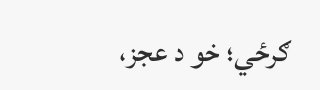ګرځي؛ خو د عجز،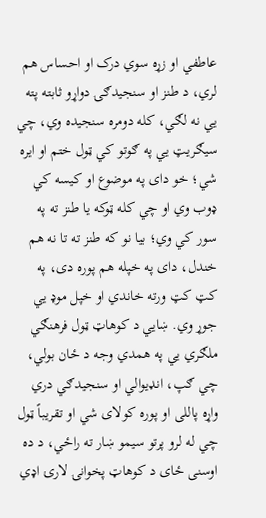عاطفي او زړه سوي درک او احساس هم لري، د طنز او سنجیدګۍ دواړو ثابته پته یي نه لګي، کله دومره سنجیده وي، چي سیګریټ یي په ګوتو کي ټول ختم او ایره شي؛ خو دای په موضوع او کیسه کي ډوب وي او چي کله ټوکه یا طنز ته په سور کي وي؛ بیا نو که طنز ته تا نه هم خندل، دای په خپله هم پوره دی، په کټ کټ ورته خاندي او خپل موډ یي جوړ وي. ښايي د کوهاټ ټول فرهنګي ملګري يي په همدي وجه د ځان بولي، چي ګپ، انډیوالي او سنجیدګي دري واړه پاللی او پوره کولای شي او تقریباً ټول چي له لرو پرتو سیمو ښار ته راځي، د ده اوسنی ځای د کوهاټ پخوانۍ لارۍ اډي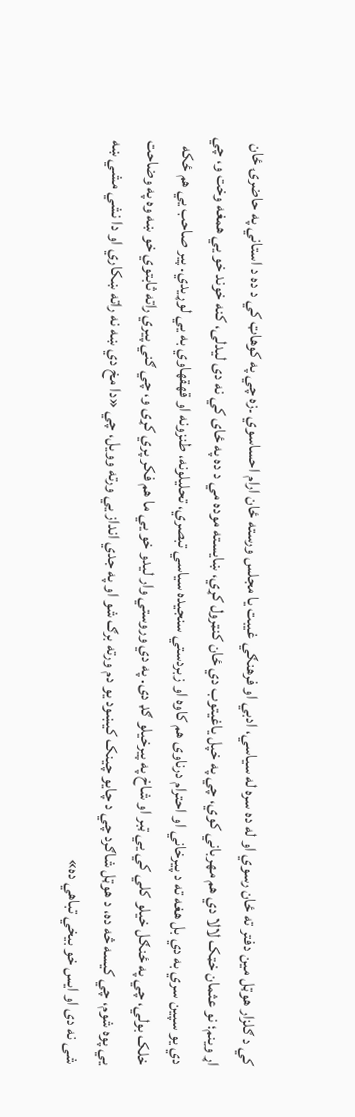کي د ګلزار هوټل مین دفتر ته ځان رسوي او له ده سره له سیاسي، ادبي او فرهنګي غیبت یا مجلس ورسته ځان ارام احساسوي ۔زه چي په کوهاټ کي د ده د استاني په حاضرۍ ځان اړ وینم؛ نو عثمان خټک لالا دي هم مهرباني کوي، چي په خپل یاغیتوب دي ځان کنټرول کړي، ښایسته موده مي د ده په ځای کي نه دی ليدلی، کنه خوند خو یي همغه وخت و، چي دي یو سپین سري به دي بل هغه ته د پیرخاني او احترام درناوی هم کاوه او زبردستي سنجیده سیاسي تبصري، تحلیلونه، طنزونه او قهقهاوي به یي لوړيدي. پیر صاحب یي هم ځکه خلک بولي، چي په ځنګل خیلو کلي کي یي ټبر او شاخ په پیرخیلو ګډ دی. په دي وروستي وار ليدو خو یي ما هم فکر پري کړی و، چي ګني پیري راته ثابتوي خو ښه وه په وضاحت یي پوه شوم، چي کیسه څه ده، د هوټل شاګرد چي د چایو چینک کيښود یو دم ورته برګ شو او په جدي انداز یي ورته وویل، چي «دا مخ دي ښه نه راته ښکاري او دا نشي مشي ښه شی نه دی او ایس خو بيخي تباهي ده»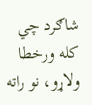شاګرد چي کله ورخطا ولاړو، نو راته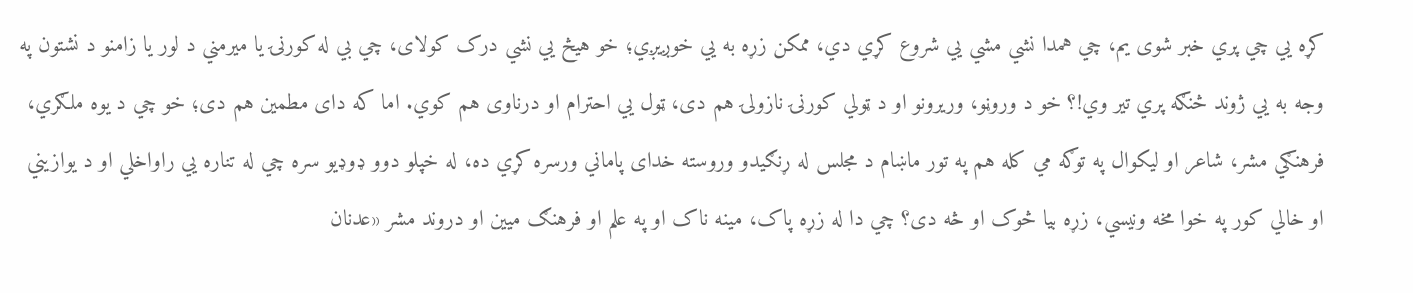کړه یي چي پري خبر شوی یم، چي همدا نشي مشي یي شروع کړي دي، ممکن زړه به یي خوږيږي؛ خو هیڅ یي نشي درک کولای، چي بي له کورنۍ یا میرمني د لور یا زامنو د نشتون په وجه به یي ژوند څنګه پري تير وي!؟ خو د وروڼو، وریرونو او د ټولي کورنۍ نازولۍ هم دی، ټول یي احترام او درناوی هم کوي. اما که دای مطمین هم دی؛ خو چي د یوه ملګري، فرهنګي مشر، شاعر او لیکوال په توګه مي کله هم په تور ماښام د مجلس له ړنګیدو وروسته خدای پاماني ورسره کړي ده، له خپلو دوو ډوډیو سره چي له تناره یي راواخلي او د یوازیني او خالي کور په خوا مخه ونیسي، زړه بیا څوک او څه دی؟ چي دا له زړه پاک، مینه ناک او په علم او فرهنګ میین او دروند مشر «عدنان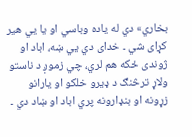بخاري» دي له یاده وباسي او یا یي هير کړای شي ۔ خدای دي یي ښه، اباد او ژوندی ځکه هم لري، چي زموږ د ناستو ولاړ ترڅنګ د ډيرو خلکو او یارانو زړونه او بنډارونه پري اباد او ښاد دي ۔